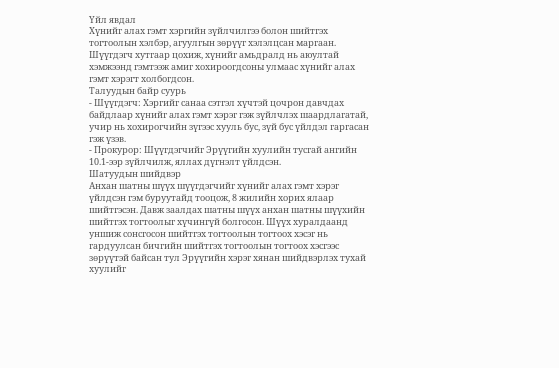Үйл явдал
Хүнийг алах гэмт хэргийн зүйлчилгээ болон шийтгэх тогтоолын хэлбэр, агуулгын зөрүүг хэлэлцсан маргаан. Шүүгдэгч хутгаар цохиж, хүнийг амьдралд нь аюултай хэмжээнд гэмтээж амиг хохироогдсоны улмаас хүнийг алах гэмт хэрэгт холбогдсон.
Талуудын байр суурь
- Шүүгдэгч: Хэргийг санаа сэтгэл хүчтэй цочрон давчдах байдлаар хүнийг алах гэмт хэрэг гэж зүйлчлэх шаардлагатай, учир нь хохирогчийн зүгээс хууль бус, зүй бус үйлдэл гаргасан гэж үзэв.
- Прокурор: Шүүгдэгчийг Эрүүгийн хуулийн тусгай ангийн 10.1-ээр зүйлчилж, яллах дүгнэлт үйлдсэн.
Шатуудын шийдвэр
Анхан шатны шүүх шүүгдэгчийг хүнийг алах гэмт хэрэг үйлдсэн гэм буруутайд тооцож, 8 жилийн хорих ялаар шийтгэсэн. Давж заалдах шатны шүүх анхан шатны шүүхийн шийтгэх тогтоолыг хүчингүй болгосон. Шүүх хуралдаанд уншиж сонсгосон шийтгэх тогтоолын тогтоох хэсэг нь гардуулсан бичгийн шийтгэх тогтоолын тогтоох хэсгээс зөрүүтэй байсан тул Эрүүгийн хэрэг хянан шийдвэрлэх тухай хуулийг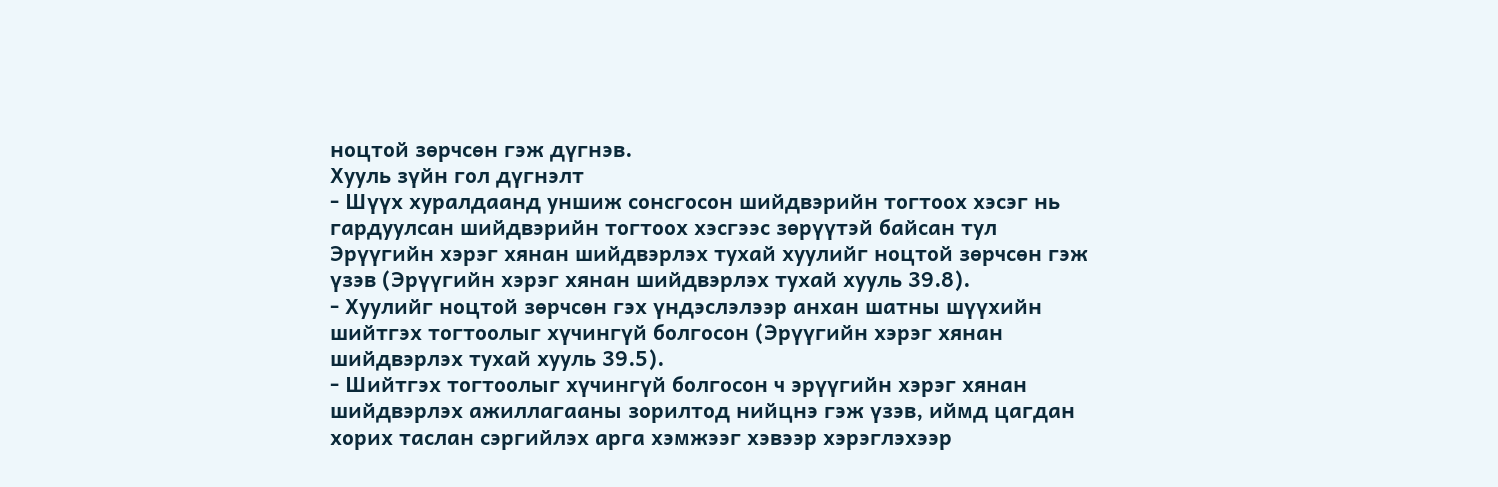ноцтой зөрчсөн гэж дүгнэв.
Хууль зүйн гол дүгнэлт
- Шүүх хуралдаанд уншиж сонсгосон шийдвэрийн тогтоох хэсэг нь гардуулсан шийдвэрийн тогтоох хэсгээс зөрүүтэй байсан тул Эрүүгийн хэрэг хянан шийдвэрлэх тухай хуулийг ноцтой зөрчсөн гэж үзэв (Эрүүгийн хэрэг хянан шийдвэрлэх тухай хууль 39.8).
- Хуулийг ноцтой зөрчсөн гэх үндэслэлээр анхан шатны шүүхийн шийтгэх тогтоолыг хүчингүй болгосон (Эрүүгийн хэрэг хянан шийдвэрлэх тухай хууль 39.5).
- Шийтгэх тогтоолыг хүчингүй болгосон ч эрүүгийн хэрэг хянан шийдвэрлэх ажиллагааны зорилтод нийцнэ гэж үзэв, иймд цагдан хорих таслан сэргийлэх арга хэмжээг хэвээр хэрэглэхээр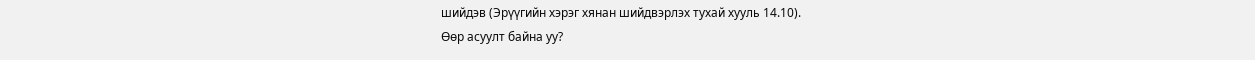шийдэв (Эрүүгийн хэрэг хянан шийдвэрлэх тухай хууль 14.10).
Өөр асуулт байна уу?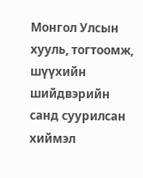Монгол Улсын хууль, тогтоомж, шүүхийн шийдвэрийн санд суурилсан хиймэл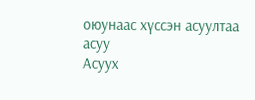оюунаас хүссэн асуултаа асуу
Асуух